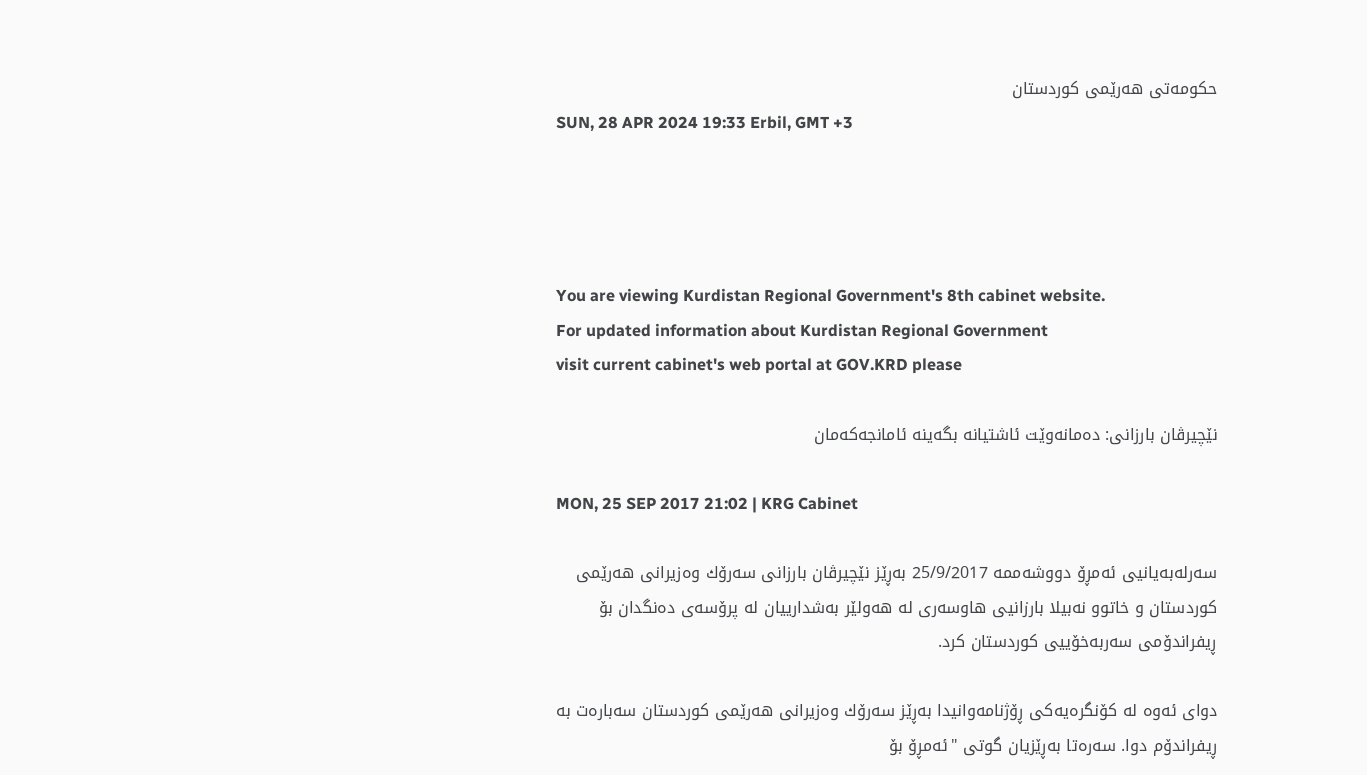حکومەتی هەرێمی كوردستان
SUN, 28 APR 2024 19:33 Erbil, GMT +3




You are viewing Kurdistan Regional Government's 8th cabinet website.
For updated information about Kurdistan Regional Government
visit current cabinet's web portal at GOV.KRD please

نێچیرڤان بارزانى: ده‌مانه‌وێت ئاشتیانه بگه‌ینه‌ ئامانجه‌كه‌مان

MON, 25 SEP 2017 21:02 | KRG Cabinet

سه‌رله‌به‌یانیی ئه‌مڕۆ دووشه‌ممه‌ 25/9/2017 به‌ڕێز نێچیرڤان بارزانی سه‌رۆك وه‌زیرانی هه‌رێمی كوردستان و خاتوو نه‌بیلا بارزانیی هاوسه‌ری له‌ هه‌ولێر به‌شدارییان له‌ پرۆسه‌ی ده‌نگدان بۆ ڕیفراندۆمی سه‌ربه‌خۆییی كوردستان كرد.

دوای ئه‌وه‌ له‌ كۆنگره‌یه‌كی ڕۆژنامه‌وانیدا به‌ڕێز سه‌رۆك وه‌زیرانی هه‌رێمی كوردستان سه‌باره‌ت به‌ ڕیفراندۆم دوا. سه‌ره‌تا به‌ڕێزیان گوتی "ئه‌مڕۆ بۆ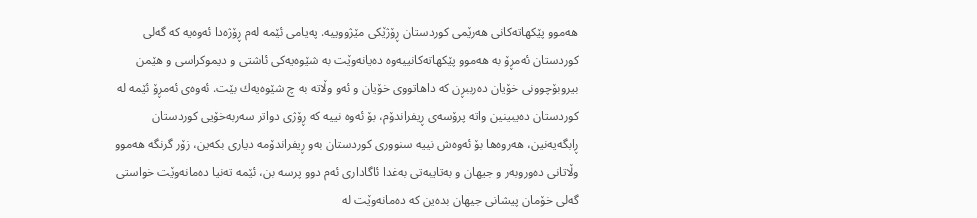هه‌موو پێكهاته‌كانی هه‌رێمی كوردستان ڕۆژێكی مێژووییه. په‌یامی ئێمه‌ له‌م ڕۆژه‌دا ئه‌وه‌یه كه‌ گه‌لی كوردستان ئه‌مڕۆ به‌ هه‌موو پێكهاته‌كانییه‌وه‌ ده‌یانه‌وێت به‌ شێوه‌یه‌كی ئاشتی و دیموكراسی و هێمن بیروبۆچوونی خۆیان ده‌رببڕن كه‌ داهاتووی خۆیان و ئه‌و وڵاته‌ به‌ چ شێوه‌یه‌ك ‌بێت. ئه‌وه‌ی ئه‌مڕۆ ئێمه‌ له‌ كوردستان ده‌یبینین واته‌ پرۆسه‌ی ڕیفراندۆم، بۆ ئه‌وه‌ نییه‌ كه‌ ڕۆژی دواتر سه‌ربه‌خۆیی كوردستان ڕابگه‌یه‌نین، هه‌روه‌ها بۆ ئه‌وه‌ش نییه‌ سنووری كوردستان به‌و ڕیفراندۆمه‌ دیاری بكه‌ین، زۆر گرنگه‌ هه‌موو وڵاتانی ده‌وروبه‌ر و جیهان و به‌تایبه‌تی به‌غدا ئاگاداری ئه‌م دوو پرسه‌ بن، ئێمه‌ ته‌نیا ده‌مانه‌وێت خواستی گه‌لی خۆمان پیشانی جیهان بده‌ین كه‌ ده‌مانه‌وێت له‌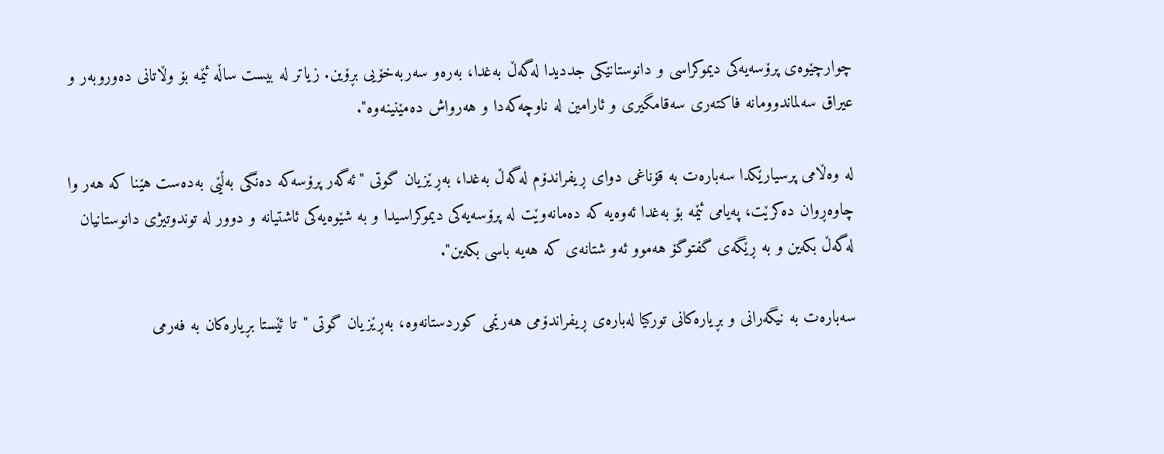چوارچێوه‌ی پرۆسه‌یه‌كی دیموكراسی و دانوستانێكی جددیدا له‌گه‌ڵ به‌غدا، به‌ره‌و سه‌ربه‌خۆیی بڕۆین. زیاتر له‌ بیست ساڵه‌ ئێمه‌ بۆ وڵاتانی ده‌وروبه‌ر و عیراق سه‌لماندوومانه‌ فاكته‌ری سه‌قامگیری و ئارامین له‌ ناوچه‌كه‌دا و هه‌رواش ده‌مێنینه‌وه‌".

له‌ وه‌ڵامی پرسیارێكدا سه‌باره‌ت به‌ قۆناغی دوای ڕیفراندۆم له‌گه‌ڵ به‌غدا، به‌ڕێزیان گوتی "ئه‌گه‌ر پرۆسه‌كه‌ ده‌نگی به‌ڵێی به‌ده‌ست هێنا كه‌ هه‌ر وا چاوه‌ڕوان ده‌كرێت، په‌یامی ئێمه‌ بۆ به‌غدا ئه‌وه‌یه كه‌ ده‌مانه‌وێت له‌ پرۆسه‌یه‌كی دیموكراسیدا و به‌ شێوه‌یه‌كی ئاشتیانه‌ و دوور له‌ توندوتیژی دانوستانیان له‌گه‌ڵ بكه‌ین و به‌ ڕێگه‌ی گفتوگۆ هه‌موو ئه‌و شتانه‌ی كه‌ هه‌یه‌ باسی بكه‌ین".

سه‌باره‌ت به‌ نیگه‌رانی و بڕیاره‌كانی توركیا له‌باره‌ی ڕیفراندۆمی هه‌رێمی كوردستانه‌وه‌، به‌ڕێزیان گوتی "تا ئێستا بڕیاره‌كان به‌ فه‌رمی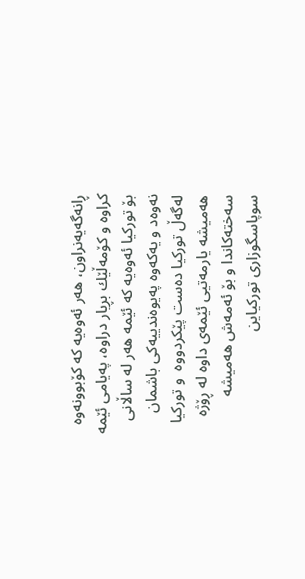ڕانه‌گه‌یه‌نراون، هه‌ر ئه‌وه‌یه‌ كه‌ كۆبوونه‌وه‌ كراوه‌ و كۆمه‌ڵێك بڕیار دراوه‌، په‌یامی ئێمه‌ بۆ توركیا ئه‌وه‌یه‌ كه‌ ئێمه‌ هه‌ر له‌ ساڵانی نه‌وه‌د و یه‌كه‌وه په‌یوه‌ندییه‌كی باشمان له‌گه‌ڵ توركیا ده‌ست پێكردووه‌ ‌ و توركیا هه‌میشه‌ یارمه‌تیی ئێمه‌ی داوه‌ له‌ ڕۆژه‌ سه‌خته‌كاندا و بۆ ئه‌مه‌ش هه‌میشه‌ سوپاسگوزاری توركیاین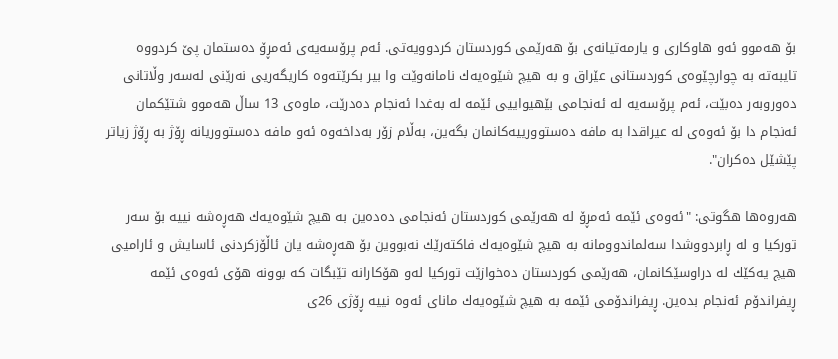بۆ هه‌موو ئه‌و هاوكاری و یارمه‌تیانه‌ی بۆ هه‌رێمی كوردستان كردوویه‌تی‌. ئه‌م پرۆسه‌یه‌ی ئه‌مڕۆ ده‌ستمان پێ كردووه‌ تایبه‌ته‌ به‌ چوارچێوه‌ی كوردستانی عێراق و به‌ هیچ شێوه‌یه‌ك نامانه‌وێت وا بیر بكرێته‌وه‌ كاریگه‌ریی نه‌رێنی له‌سه‌ر وڵاتانی ده‌وروبه‌ر ده‌بێت، ئه‌م پرۆسه‌یه‌ له‌ ئه‌نجامی بێهیواییی ئێمه‌ له‌ به‌غدا ئه‌نجام ده‌درێت، ماوه‌ی 13 ساڵ هه‌موو شتێكمان ئه‌نجام دا بۆ ئه‌وه‌ی له‌ عیراقدا به‌ مافه‌ ده‌ستوورییه‌كانمان بگه‌ین، به‌ڵام زۆر به‌داخه‌وه‌ ئه‌و مافه‌ ده‌ستووریانه‌ ڕۆژ به‌ ڕۆژ زیاتر پێشێل ده‌كران".

هه‌روه‌ها هگوتى: "ئه‌وه‌ی ئێمه‌ ئه‌مڕۆ له‌ هه‌رێمی كوردستان ئه‌نجامی ده‌ده‌ین به‌ هیچ شێوه‌یه‌ك هه‌ڕه‌شه‌ نییه‌ بۆ سه‌ر توركیا و له‌ ڕابردووشدا سه‌لماندوومانه‌ به‌ هیچ شێوه‌یه‌ك فاكته‌رێك نه‌بووین بۆ هه‌ڕه‌شه‌ یان ئاڵۆزكردنی ئاسایش و ئارامیی هیچ یه‌كێك له‌ دراوسێكانمان، هه‌رێمی كوردستان ده‌خوازێت توركیا له‌و هۆكارانه‌ تێبگات كه‌ بوونه‌ هۆی ئه‌وه‌ی ئێمه‌ ڕیفراندۆم ئه‌نجام بده‌ین. ڕیفراندۆمی ئێمه‌ به‌ هیچ شێوه‌یه‌ك مانای ئه‌وه‌ نییه‌ ڕۆژی 26ی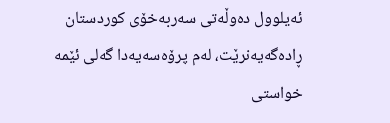ئه‌یلوول ده‌وڵه‌تی سه‌ربه‌خۆی كوردستان ڕاده‌گه‌یه‌نرێت، له‌م پرۆه‌سه‌یه‌دا گه‌لی ئێمه‌ خواستی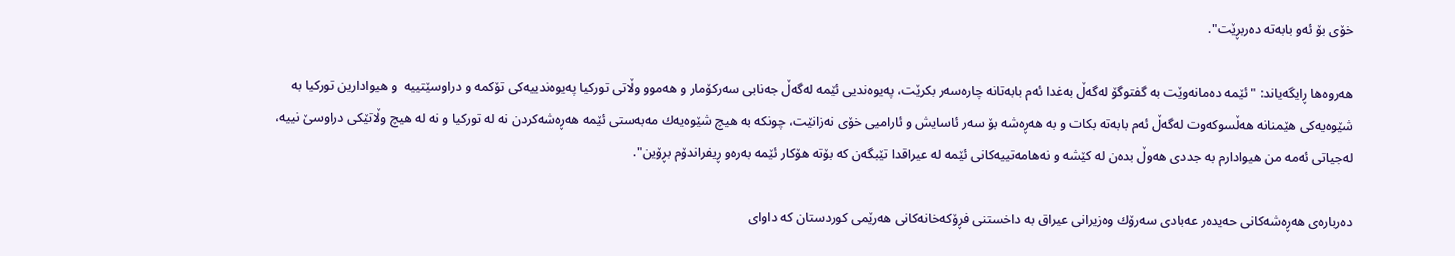خۆی بۆ ئه‌و بابه‌ته‌ ده‌ربڕێت".

هه‌روه‌ها ڕایگه‌یاند: "ئێمه‌ ده‌مانه‌وێت به‌ گفتوگۆ له‌گه‌ڵ به‌غدا ئه‌م بابه‌تانه‌ چاره‌سه‌ر بكرێت، په‌یوه‌ندیی ئێمه‌ له‌گه‌ڵ جه‌نابی سه‌ركۆمار و هه‌موو وڵاتی توركیا په‌یوه‌ندییه‌كی تۆكمه‌ و دراوسێتییه‌  و هیوادارین توركیا به‌ شێوه‌یه‌كی هێمنانه‌ هه‌ڵسوكه‌وت له‌گه‌ڵ ئه‌م بابه‌ته‌ بكات و به‌ هه‌ڕه‌شه‌ بۆ سه‌ر ئاسایش و ئارامیی خۆی نه‌زانێت، چونكه‌ به‌ هیچ شێوه‌یه‌ك مه‌به‌ستی ئێمه‌ هه‌ڕه‌شه‌كردن نه‌ له‌ توركیا و نه‌ له‌ هیچ وڵاتێكی دراوسێ نییه‌، له‌جیاتی ئه‌مه‌ من هیوادارم به‌ جددی هه‌وڵ بده‌ن له‌ كێشه‌ و نه‌هامه‌تییه‌كانی ئێمه له‌ عیراقدا تێبگه‌ن كه‌ بۆته‌ هۆكار ئێمه‌ به‌ره‌و ڕیفراندۆم بڕۆین".

ده‌رباره‌ی هه‌ڕه‌شه‌كانی حه‌یده‌ر عه‌بادی سه‌رۆك وه‌زیرانی عیراق به‌ داخستنی فڕۆكه‌خانه‌كانی هه‌رێمی كوردستان كه‌ داوای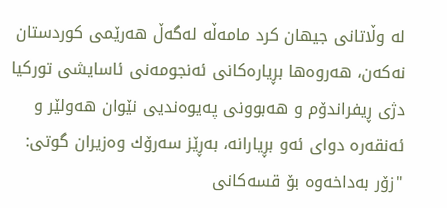له‌ وڵاتانی جیهان كرد مامه‌ڵه‌ له‌گه‌ڵ هه‌رێمی كوردستان نه‌كه‌ن، هه‌روه‌ها بڕیاره‌كانی ئه‌نجومه‌نی ئاسایشی توركیا دژی ڕیفراندۆم و هه‌بوونی په‌یوه‌ندیی نێوان هه‌ولێر و ئه‌نقه‌ره‌ دوای ئه‌و بڕیارانه‌، به‌ڕێز سه‌رۆك وه‌زیران گوتی: "زۆر به‌داخه‌وه‌ بۆ قسه‌كانی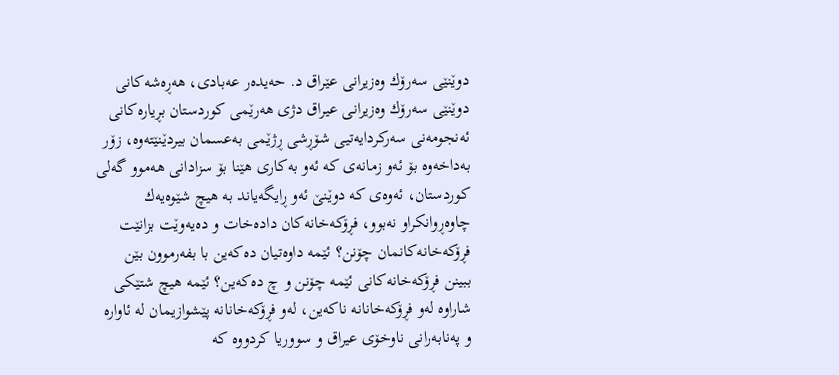دوێنێی سه‌رۆك وه‌زیرانی عێراق د. حه‌یده‌ر عه‌بادی، هه‌ڕه‌شه‌كانی دوێنێی سه‌رۆك وه‌زیرانی عیراق دژی هه‌رێمی كوردستان بڕیاره‌كانی ئه‌نجومه‌نی سه‌ركردایه‌تیی شۆڕشی ڕژێمی به‌عسمان ‌بیردێنێته‌وه،‌ زۆر به‌داخه‌وه‌ بۆ ئه‌و زمانه‌ی كه‌ ئه‌و به‌كاری هێنا بۆ سزادانی هه‌موو گه‌لی كوردستان، ئه‌وه‌ی كه‌ دوێنێ ئه‌و ڕایگه‌یاند به‌ هیچ شێوه‌یه‌ك چاوه‌ڕوانكراو نه‌بوو، فڕۆكه‌خانه‌كان داده‌خات و ده‌یه‌وێت بزانێت فڕۆكه‌خانه‌كانمان چۆنن؟ ئێمه‌ داوه‌تیان ده‌كه‌ین با بفه‌رموون بێن ببینن فڕۆكه‌خانه‌كانی ئێمه‌ چۆنن و چ ده‌كه‌ین؟ ئێمه‌ هیچ شتێكی شاراوه‌ له‌و فڕۆكه‌خانانه‌ ناكه‌ین، له‌و فڕۆكه‌خانانه‌ پێشوازیمان له‌ ئاواره‌ و په‌نابه‌رانی ناوخۆی عیراق و سووریا كردووه‌ كه‌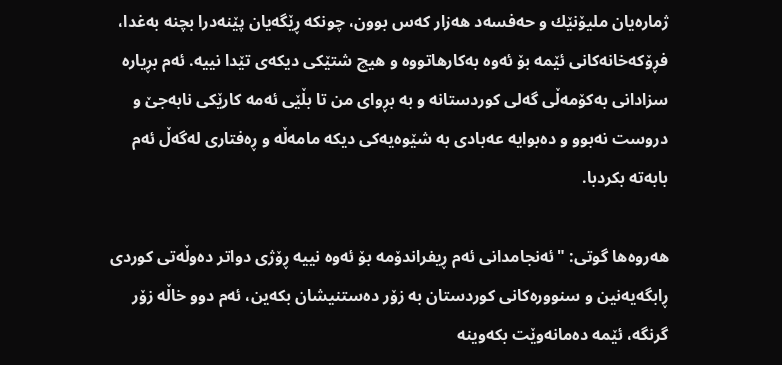ژماره‌یان ملیۆنێك و حه‌فسه‌د هه‌زار كه‌س بوون، چونكه‌ ڕێگه‌یان پێنه‌درا بچنه‌ به‌غدا، فڕۆكه‌خانه‌كانی ئێمه‌ بۆ ئه‌وه‌ به‌كارهاتووه‌ و هیچ شتێكی دیكه‌ی تێدا نییه‌. ئه‌م بڕیاره‌ سزادانی به‌كۆمه‌ڵى گه‌لی كوردستانه‌ و به‌ بڕوای من تا بڵێی ئه‌مه‌ كارێكی نابه‌جێ و دروست نه‌بوو و ده‌بوایه‌ عه‌بادی به‌ شێوه‌یه‌كی دیكه‌ مامه‌ڵه‌ و ڕه‌فتاری له‌گه‌ڵ ئه‌م بابه‌ته‌ بكردبا.

هه‌روه‌ها گوتى: "ئه‌نجامدانی ئه‌م ڕیفراندۆمه‌ بۆ ئه‌وه‌ نییه‌ ڕۆژی دواتر ده‌وڵه‌تی كوردی ڕابگه‌یه‌نین و سنووره‌كانی كوردستان به‌ زۆر ده‌ستنیشان بكه‌ین، ئه‌م دوو خاڵه‌ زۆر گرنگه‌، ئێمه‌ ده‌مانه‌وێت بكه‌وینه‌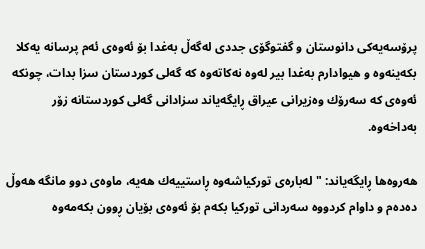پرۆسه‌یه‌كی دانوستان و گفتوگۆی جددی له‌گه‌ڵ به‌غدا بۆ ئه‌وه‌ی ئه‌م پرسانه‌ یه‌كلا بكه‌ینه‌وه‌ و هیوادارم به‌غدا بیر له‌وه‌ نه‌كاته‌وه‌ كه‌ گه‌لی كوردستان سزا بدات، چونكه‌ ئه‌وه‌ی كه‌ سه‌رۆك وه‌زیرانی عیراق ڕایگه‌یاند سزادانی گه‌لی كوردستانه‌ زۆر به‌داخه‌وه‌.

هه‌روه‌ها ڕایگه‌یاند: "له‌باره‌ی توركیاشه‌وه‌ ڕاستییه‌ك هه‌یه‌، ماوه‌ی دوو مانگه‌ هه‌وڵ ده‌ده‌م و داوام كردووه‌ سه‌ردانی توركیا بكه‌م بۆ ئه‌وه‌ی بۆیان ڕوون بكه‌مه‌وه‌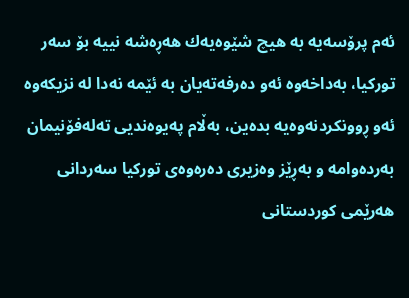ئه‌م پرۆسه‌یه‌ به‌ هیچ شێوه‌یه‌ك هه‌ڕه‌شه‌ نییه‌ بۆ سه‌ر توركیا، به‌داخه‌وه‌ ئه‌و ده‌رفه‌ته‌یان به‌ ئێمه‌ نه‌دا له‌ نزیكه‌وه‌ ئه‌و ڕوونكردنه‌وه‌یه‌ بده‌ین، به‌ڵام په‌یوه‌ندیی ته‌له‌فۆنیمان به‌رده‌وامه‌ و به‌ڕێز وه‌زیری ده‌ره‌وه‌ی توركیا سه‌ردانی هه‌رێمی كوردستانی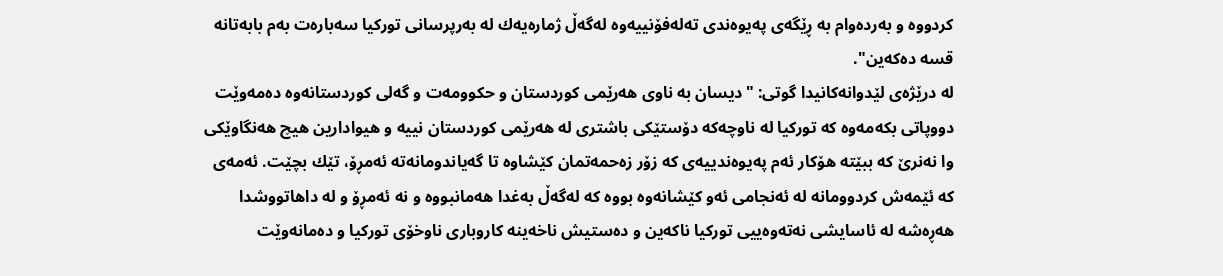كردووه‌ و به‌رده‌وام به‌ ڕێگه‌ی په‌یوه‌ندی ته‌له‌فۆنییه‌وه‌ له‌گه‌ڵ ژماره‌یه‌ك له‌ به‌رپرسانی توركیا سه‌باره‌ت به‌م بابه‌تانه‌ قسه‌ ده‌كه‌ین".
له‌ درێژه‌ى لێدوانه‌كانیدا گوتى: "دیسان به‌ ناوی هه‌رێمی كوردستان و حكوومه‌ت و گه‌لی كوردستانه‌وه‌ ده‌مه‌وێت دووپاتی بكه‌مه‌وه‌ كه‌ توركیا له‌ ناوچه‌كه‌ دۆستێكی باشتری له‌ هه‌رێمی كوردستان نییه‌ و هیوادارین هیچ هه‌نگاوێكی وا نه‌نرێ كه‌ ببێته‌ هۆكار ئه‌م په‌یوه‌ندییه‌ی كه‌ زۆر زه‌حمه‌تمان كێشاوه‌ تا گه‌یاندومانه‌ته‌ ئه‌مڕۆ، تێك بچێت. ئه‌مه‌ی كه‌ ئێمه‌ش كردوومانه‌ له‌ ئه‌نجامی ئه‌و كێشانه‌وه‌ بووه‌ كه‌ له‌گه‌ڵ به‌غدا هه‌مانبووه‌ و نه‌ ئه‌مڕۆ و له‌ داهاتووشدا هه‌ڕه‌شه‌ له‌ ئاسایشی نه‌ته‌وه‌ییی توركیا ناكه‌ین و ده‌ستیش ناخه‌ینه‌ كاروباری ناوخۆی توركیا و ده‌مانه‌وێت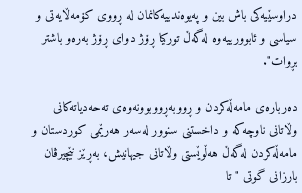دراوسێیه‌كی باش بین و په‌یوه‌ندییه‌كانمان له‌ ڕووی كۆمه‌ڵایه‌تی و سیاسی و ئابوورییه‌وه‌ له‌گه‌ڵ توركیا ڕۆژ دوای ڕۆژ به‌ره‌و باشتر بڕوات".

ده‌رباره‌ی مامه‌ڵه‌كردن و ڕووبه‌ڕووبوونه‌وه‌ی ته‌حه‌دیاته‌كانی وڵاتانی ناوچه‌كه‌ و داخستنی سنوور له‌سه‌ر هه‌رێمی كوردستان و مامه‌ڵه‌كردن له‌گه‌ڵ هه‌ڵوێستی وڵاتانی جیهانیش، به‌ڕێز نێچیرڤان بارزانی گوتی "تا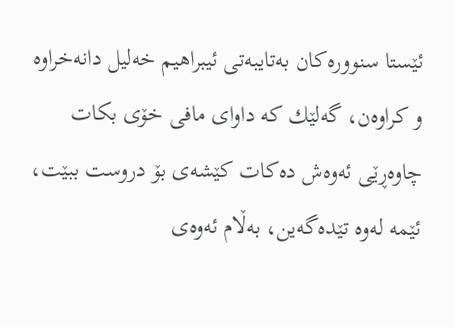ئێستا سنووره‌كان به‌تایبه‌تی ئیبراهیم خه‌لیل دانه‌خراوه‌ و كراوه‌ن، گه‌لێك كه‌ داوای مافی خۆی بكات چاوه‌ڕێی ئه‌وه‌ش ده‌كات كێشه‌ی بۆ دروست ببێت، ئێمه‌ له‌وه‌ تێده‌گه‌ین، به‌ڵام ئه‌وه‌ی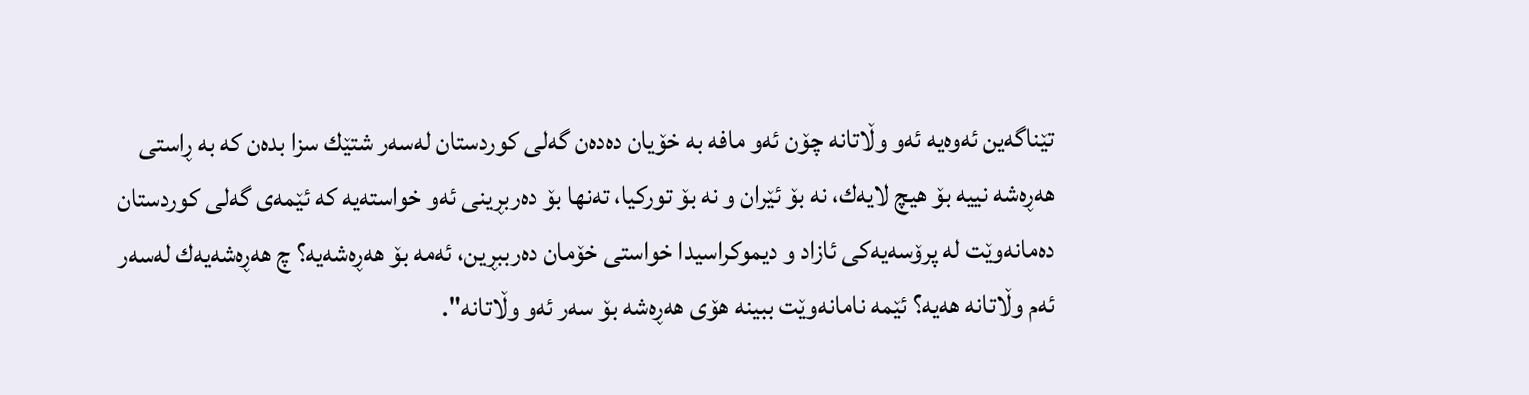تێناگه‌ین ئه‌وه‌یه‌ ئه‌و وڵاتانه‌ چۆن ئه‌و مافه‌ به ‌خۆیان ده‌ده‌ن گه‌لی كوردستان له‌سه‌ر شتێك سزا بده‌ن كه‌ به‌ ڕاستی هه‌ڕه‌شه‌ نییه‌ بۆ هیچ لایه‌ك، نه‌ بۆ ئێران و نه‌ بۆ توركیا‌، ته‌نها بۆ ده‌ربڕینی ئه‌و خواسته‌یه‌ كه‌ ئێمه‌ی گه‌لی كوردستان ده‌مانه‌وێت له‌ پرۆسه‌یه‌كی ئازاد و دیموكراسیدا خواستی خۆمان ده‌رببڕین، ئه‌مه‌ بۆ هه‌ڕه‌شه‌یه‌؟ چ هه‌ڕه‌شه‌یه‌ك له‌سه‌ر ئه‌م وڵاتانه‌ هه‌یه‌؟ ئێمه‌ نامانه‌وێت ببینه‌ هۆی هه‌ڕه‌شه‌ بۆ سه‌ر ئه‌و وڵاتانه".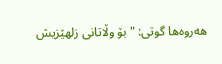هه‌روه‌ها گوتى: "بۆ وڵاتانی زلهێزیش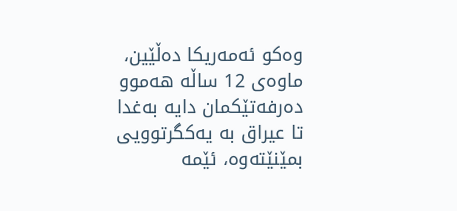وه‌كو ئه‌مه‌ریكا ده‌ڵێین، ماوه‌ی 12 ساڵه‌ هه‌موو ده‌رفه‌تێكمان دایه‌ به‌غدا تا عیراق به‌ یه‌كگرتوویی بمێنێته‌وه‌، ئێمه‌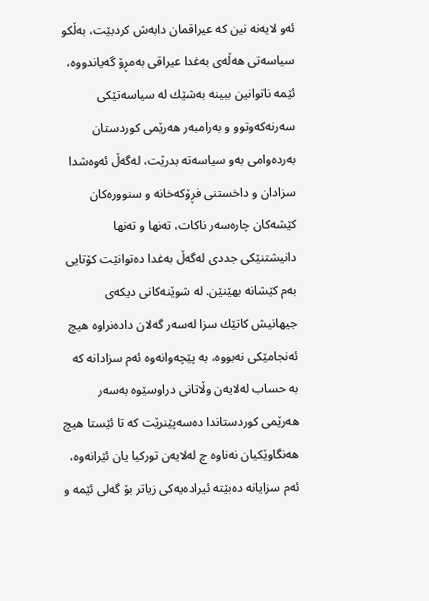ئه‌و لایه‌نه‌ نین كه‌ عیراقمان دابه‌ش كردبێت، به‌ڵكو سیاسه‌تی هه‌ڵه‌ی به‌غدا عیراقی به‌مڕۆ گه‌یاندووه‌، ئێمه‌ ناتوانین ببینه‌‌ به‌شێك له‌ سیاسه‌تێكی سه‌رنه‌كه‌وتوو و به‌رامبه‌ر هه‌رێمی كوردستان به‌رده‌وامی به‌و سیاسه‌ته‌ بدرێت، له‌گه‌ڵ ئه‌وه‌شدا سزادان و داخستنی فڕۆكه‌خانه‌ و سنووره‌كان كێشه‌كان چاره‌سه‌ر ناكات، ته‌نها و ته‌نها دانیشتنێكی جددی له‌گه‌ڵ به‌غدا ده‌توانێت كۆتایی به‌م كێشانه‌ بهێنێن. له‌ شوێنه‌كانی دیكه‌ی جیهانیش كاتێك سزا له‌سه‌ر گه‌لان داده‌نراوه‌ هیچ ئه‌نجامێكی نه‌بووه‌، به‌ پێچه‌وانه‌وه‌ ئه‌م سزادانه‌ كه‌ به‌ حساب له‌لایه‌ن وڵاتانی دراوسێوه‌ به‌سه‌ر هه‌رێمی كوردستاندا ده‌سه‌پێنرێت كه‌ تا ئێستا هیچ هه‌نگاوێكیان نه‌ناوه‌ چ له‌لایه‌ن توركیا یان ئێرانه‌وه‌، ئه‌م سزایانه‌ ده‌بێته‌ ئیراده‌یه‌كی زیاتر بۆ گه‌لی ئێمه‌ و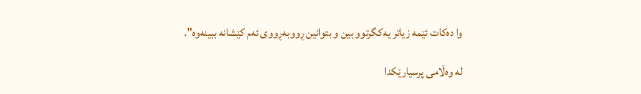وا ده‌كات ئێمه‌ زیاتر یه‌كگرتوو بین و بتوانین ڕووبه‌ڕووی ئه‌م كێشانه‌ ببینه‌وه‌".

له‌ وه‌ڵامی پرسیارێكدا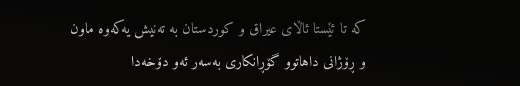كه‌ تا ئێستا ئاڵای عیراق و كوردستان به‌ ته‌نیش یه‌كه‌وه‌ ماون و ڕۆژانی داهاتوو گۆڕانكاری به‌سه‌ر ئه‌و دۆخه‌دا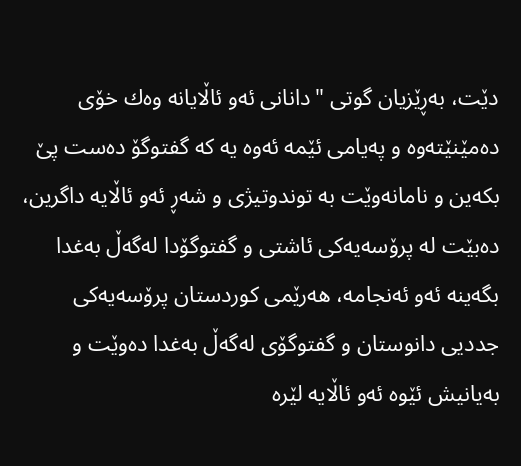دێت، به‌ڕێزیان گوتی "دانانی ئه‌و ئاڵایانه‌ وه‌ك خۆی ده‌مێنێته‌وه‌ و په‌یامی ئێمه‌ ئه‌وه‌ یه‌ كه‌ گفتوگۆ ده‌ست پێ بكه‌ین و نامانه‌وێت به‌ توندوتیژی و شه‌ڕ ئه‌و ئاڵایه‌ داگرین، ده‌بێت له‌ پرۆسه‌یه‌كی ئاشتی و گفتوگۆدا له‌گه‌ڵ به‌غدا بگه‌ینه‌ ئه‌و ئه‌نجامه‌، هه‌رێمی كوردستان پرۆسه‌یه‌كی جددیی دانوستان و گفتوگۆی له‌گه‌ڵ به‌غدا ده‌وێت و به‌یانیش ئێوه‌ ئه‌و ئاڵایه‌ لێره‌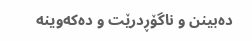ده‌بینن و ناگۆڕدرێت و ده‌كه‌وینه‌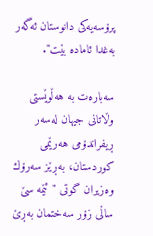پرۆسه‌یه‌كی دانوستان ئه‌گه‌ر به‌غدا ئاماده‌ بێت".

سه‌باره‌ت به‌ هه‌ڵوێستى وڵاتانی جیهان له‌سه‌ر ڕیفراندۆمی هه‌رێمی كوردستان، به‌ڕێز سه‌رۆك وه‌زیران گوتی "ئێمه‌ سێ ساڵی زۆر سه‌ختمان به‌ڕێ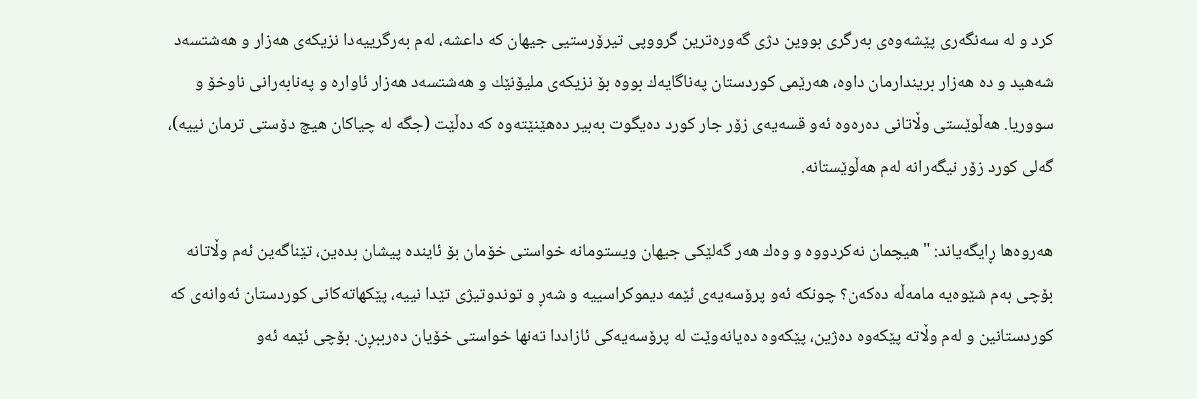كرد و له‌ سه‌نگه‌ری پێشه‌وه‌ی به‌رگری بووین دژی گه‌وره‌ترین گرووپی تیرۆرستیی جیهان كه‌ داعشه‌، له‌م به‌رگرییه‌دا نزیكه‌ی هه‌زار و هه‌شتسه‌د شه‌هید و ده‌ هه‌زار بریندارمان داوه‌، هه‌رێمی كوردستان په‌ناگایه‌ك بووه‌ بۆ نزیكه‌ی ملیۆنێك و هه‌شتسه‌د هه‌زار ئاواره‌ و په‌نابه‌رانی ناوخۆ و سووریا. هه‌ڵوێستی وڵاتانی ده‌ره‌وه‌ ئه‌و قسه‌یه‌ی زۆر جار كورد ده‌یگوت به‌بیر ده‌هێنێته‌وه‌ كه‌ ده‌ڵێت (جگه‌ له‌ چیاكان هیچ دۆستی ترمان نییه‌)، گه‌لی كورد زۆر نیگه‌رانه‌ له‌م هه‌ڵوێستانه‌.

هه‌روه‌ها ڕایگه‌یاند: "هیچمان نه‌كردووه‌ و وه‌ك هه‌ر گه‌لێكی جیهان ویستومانه‌ خواستی خۆمان بۆ ئاینده‌ پیشان بده‌ین، تێناگه‌ین ئه‌م وڵاتانه‌ بۆچى به‌م شێوه‌یه‌ مامه‌ڵه‌ ده‌كه‌ن؟ چونكه‌ ئه‌و پرۆسه‌یه‌ی ئێمه‌ دیموكراسییه‌ و شه‌ڕ و توندوتیژی تێدا نییه‌، پێكهاته‌كانی كوردستان ئه‌وانه‌ی كه‌ كوردستانین و له‌م وڵاته‌ پێكه‌وه‌ ده‌ژین، پێكه‌وه‌ ده‌یانه‌وێت له‌ پرۆسه‌یه‌كی ئازاددا ته‌نها خواستی خۆیان ده‌رببڕن. بۆچى ئێمه‌ ئه‌و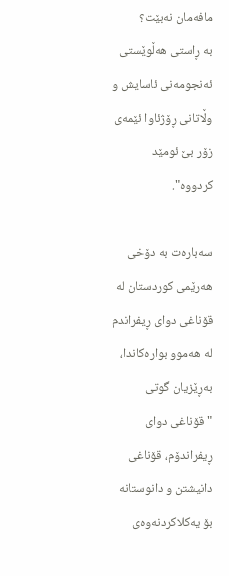مافه‌مان نه‌بێت؟ به ‌ڕاستی هه‌ڵوێستی ئه‌نجومه‌نی ئاسایش و وڵاتانی ڕۆژئاوا ئێمه‌ی زۆر بێ ئومێد كردووه‌‌".

سه‌باره‌ت به‌ دۆخی هه‌رێمی كوردستان له‌ قۆناغی دوای ڕیفراندم له‌ هه‌موو بواره‌كاندا، به‌ڕێزیان گوتی "قۆناغی دوای ڕیفراندۆم، قۆناغی دانیشتن و دانوستانه‌ بۆ یه‌كلاكردنه‌وه‌ی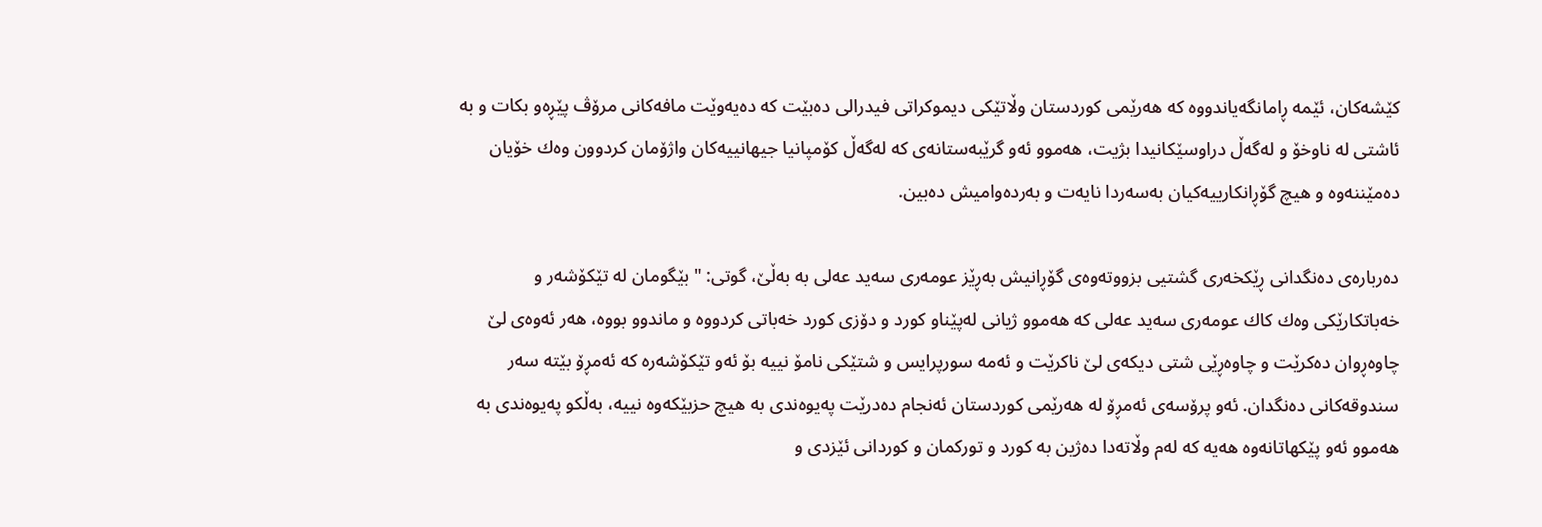كێشه‌كان، ئێمه‌ ڕامانگه‌یاندووه‌ كه‌ هه‌رێمی كوردستان وڵاتێكی دیموكراتی فیدرالی ده‌بێت كه‌ ده‌یه‌وێت مافه‌كانی مرۆڤ پێڕه‌و بكات و به‌ ئاشتی له‌ ناوخۆ و له‌گه‌ڵ دراوسێكانیدا بژیت، هه‌موو ئه‌و گرێبه‌ستانه‌ی كه‌ له‌گه‌ڵ كۆمپانیا جیهانییه‌كان واژۆمان كردوون وه‌ك خۆیان ده‌مێننه‌وه‌ و هیچ گۆڕانكارییه‌كیان به‌سه‌ردا نایه‌ت و به‌رده‌وامیش ده‌بین.

ده‌رباره‌ى ده‌نگدانى ڕێكخه‌ری گشتیی بزووته‌وه‌ی گۆڕانیش به‌ڕێز عومه‌ری سه‌ید عه‌لی به‌ به‌ڵێ، گوتى: "بێگومان له‌ تێكۆشه‌ر و خه‌باتكارێكی وه‌ك كاك عومه‌ری سه‌ید عه‌لی كه‌ هه‌موو ژیانی له‌پێناو كورد و دۆزی كورد خه‌باتی كردووه‌ و ماندوو بووه‌، هه‌ر ئه‌وه‌ی لێ چاوه‌ڕوان ده‌كرێت و چاوه‌ڕێی شتی دیكه‌ی لێ ناكرێت و ئه‌مه‌ سورپرایس و شتێكی نامۆ نییه‌ بۆ ئه‌و تێكۆشه‌ره‌ كه‌ ئه‌مڕۆ بێته‌ سه‌ر سندوقه‌كانی ده‌نگدان. ئه‌و پرۆسه‌ی ئه‌مڕۆ له‌ هه‌رێمی كوردستان ئه‌نجام ده‌درێت په‌یوه‌ندی به‌ هیچ حزبێكه‌وه‌ نییه، به‌ڵكو په‌یوه‌ندی به‌ هه‌موو ئه‌و پێكهاتانه‌وه‌ هه‌یه‌ كه‌ له‌م وڵاته‌دا ده‌ژین به‌ كورد و توركمان و كوردانی ئێزدی و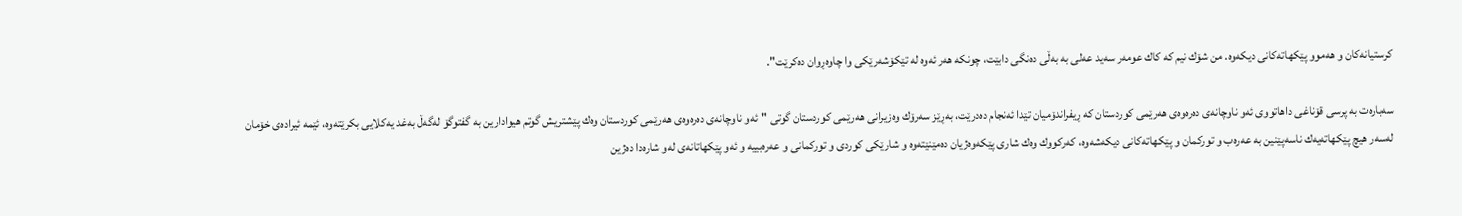كرستیانه‌كان و هه‌موو پێكهاته‌كانی دیكه‌وه‌. من شۆك نیم كه‌ كاك عومه‌ر سه‌ید عه‌لی به‌ به‌ڵی ده‌نگی دابێت، چونكه‌ هه‌ر ئه‌وه‌ له‌ تێكۆشه‌رێكی وا چاوه‌ڕوان ده‌كرێت".

سه‌باره‌ت به‌ پرسی قۆناغی داهاتووی ئه‌و ناوچانه‌ی ده‌ره‌وه‌ی هه‌رێمی كوردستان كه‌ ڕیفراندۆمیان تێدا ئه‌نجام ده‌درێت، به‌ڕێز سه‌رۆك وه‌زیرانی هه‌رێمی كوردستان گوتی "ئه‌و ناوچانه‌ی ده‌ره‌وه‌ی هه‌رێمی كوردستان وه‌ك پێشتریش گوتم هیوادارین به‌ گفتوگۆ له‌گه‌ڵ به‌غد یه‌كلایی بكرێته‌وه‌، ئێمه‌ ئیراده‌ی خۆمان له‌سه‌ر هیچ پێكهاته‌یه‌ك ناسه‌پێنین به‌ عه‌ره‌ب و توركمان و پێكهاته‌كانی دیكه‌شه‌وه‌، كه‌ركووك وه‌ك شاری پێكه‌وه‌ژیان ده‌مێنێته‌وه‌ و شارێكی كوردی و توركمانی و عه‌ره‌بییه‌ و ئه‌و پێكهاتانه‌ی له‌و شاره‌دا ده‌ژین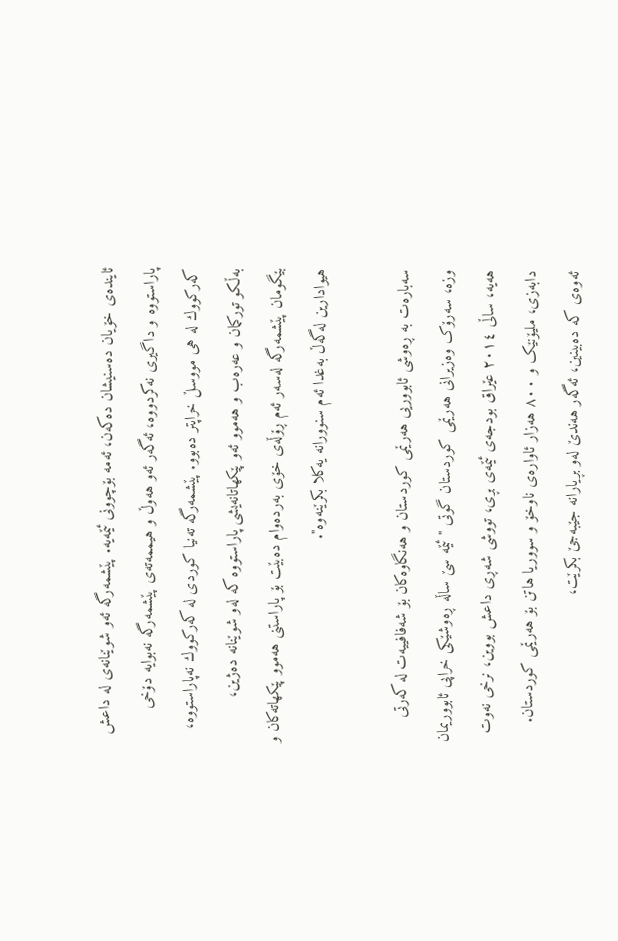ئاینده‌ی خۆیان ده‌سنیشان ده‌كه‌ن، ئه‌مه‌ بۆچوونی ئێمه‌یه‌. پێشمه‌رگه‌ ئه‌و شوێنانه‌ی له‌ داعش پاراستووه‌ و داگیری نه‌كردووه، ئه‌گه‌ر ئه‌و هه‌وڵ و هیممه‌ته‌ی پێشمه‌رگه‌ نه‌بوایه‌ دۆخی كه‌ركووك له‌ هی مووسڵ خراپتر ده‌بوو. پێشمه‌رگه‌ ته‌نیا كوردی له‌ كه‌ركووك نه‌پاراستووه‌، به‌ڵكو توركمان و عه‌ره‌ب و هه‌موو ئه‌و پێكهاتانه‌یشى پاراستووه‌ كه‌ له‌و شوێنانه‌ ده‌ژین، بێگومان پێشمه‌رگه‌ له‌سه‌ر ئه‌م ڕۆڵه‌ی خۆی به‌رده‌وام ده‌بێت بۆ پاراستنی هه‌موو پێكهاته‌كان و هیوادارین له‌گه‌ڵ به‌غدا ئه‌م سنوورانه‌ یه‌كلا بكرێنه‌وه‌".

سەبارەت بە ڕەوشی ئابووریی هەرێمی کوردستان و هەنگاوەکان بۆ شەفافییەت لە کەرتی وزە، سەرۆک وەزیرانی هەرێمی کوردستان گوتی "ئێمە سێ ساڵە ڕەوشێکی خراپی ئابووریمان هەیە، ساڵی ٢٠١٤ عێراق بودجەی ئێمەی بڕی، تووشی شەڕی داعش بووین، نرخی نەوت دابەزی، ملیۆنێک و ٨٠٠ هەزار ئاوارەی ناوخۆ و سووریا هاتن بۆ هەرێمی کوردستان. ئەوەی کە دەبینین، ئەگەر هەندێ لەو بڕیارانە جێبەجێ بکرێت،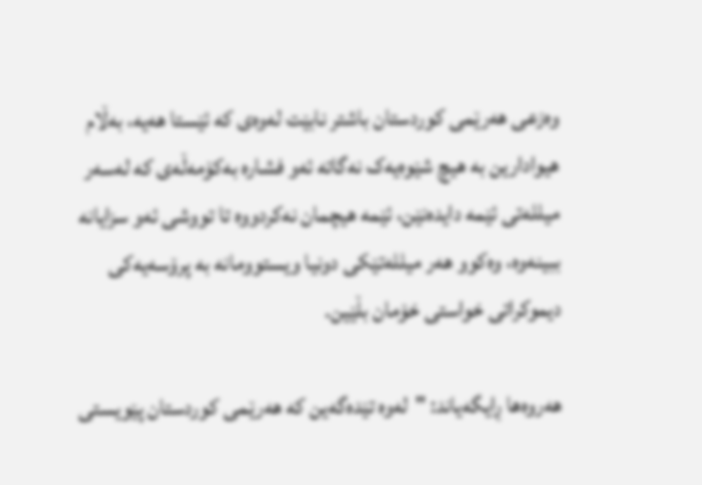وەزعی هەرێمی کوردستان باشتر نابێت لەوەی کە ئێستا هەیە، بەڵام هیوادارین بە هیچ شێوەیەک نەگاتە ئەو فشارە به‌كۆمه‌ڵه‌ى کە لەسەر میللەتی ئێمە دایدەنێن، ئێمە هیچمان نەکردووە تا تووشی ئەو سزایانە ببینەوە، وەکوو هەر میللەتێکی دونیا ویستوومانە بە پرۆسەیەکی دیموکراتی خواستی خۆمان بڵێین.

هه‌روه‌ها ڕایگه‌یاند: "لەوە تێدەگەین کە هەرێمی کوردستان پێویستی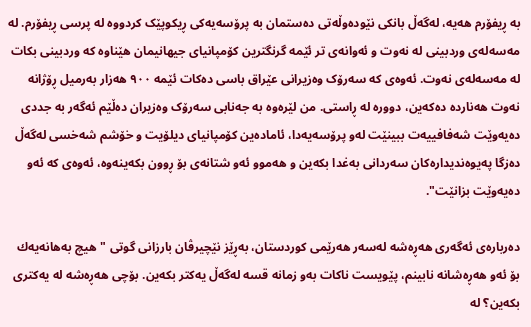بە ڕیفۆرم هەیە، لەگەڵ بانکی نێودەوڵەتی دەستمان بە پرۆسەیەکی ڕیکوپێک کردووە لە پرسی ڕیفۆرم. لە مەسەلەی وردبینی لە نەوت و ئەوانەی تر ئێمە گرنگترین کۆمپانیاى جیهانیمان هێناوە کە وردبینی بکات لە مەسەلەی نەوت. ئەوەی کە سەرۆک وەزیرانی عێراق باسی دەکات ئێمە ٩٠٠ هەزار بەرمیل ڕۆژانە نەوت هەناردە دەکەین، دوورە لە ڕاستی. من لێرەوە بە جەنابی سەرۆک وەزیران دەڵێم ئەگەر بە جددی دەیەوێت شەفافییەت ببینێت لەو پرۆسەیەدا، ئامادەین کۆمپانیای دیلۆیت و خۆشم شەخسی لەگەڵ دەزگا پەیوەندیدارەکان سەردانی بەغدا بکەین و هەموو ئەو شتانەی بۆ ڕوون بکەینەوە، ئەوەی کە ئەو دەیەوێت بزانێت".

دەربارەی ئەگەری هەڕەشە لەسەر هەرێمی کوردستان، بەڕێز نێچیرڤان بارزانی گوتی "هیچ به‌هانه‌یه‌ك بۆ ئەو هەڕەشانە نابینم، پێویست ناکات بەو زمانە قسە لەگەڵ یەکتر بکەین. بۆچى هه‌ڕه‌شه‌ له‌ یەکتری بکەین؟ لە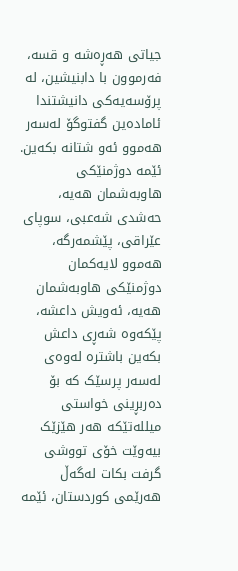جیاتی هه‌ڕه‌شه‌ و قسە، فەرموون با دابنیشین، لە پرۆسەیەکی دانیشتندا ئامادەین گفتوگۆ لەسەر هەموو ئەو شتانە بکەین. ئێمە دوژمنێکی هاوبەشمان هەیە، حەشدی شەعبی، سوپای عێراقی، پێشمەرگە، هەموو لایەکمان دوژمنێکی هاوبەشمان هەیە، ئەویش داعشە، پێکەوە شەڕی داعش بکەین باشترە لەوەی لەسەر پرسێک کە بۆ دەربڕینی خواستی میللەتێکە هەر هێزێک بیەوێت خۆی تووشی گرفت بکات لەگەڵ هەرێمی کوردستان، ئێمە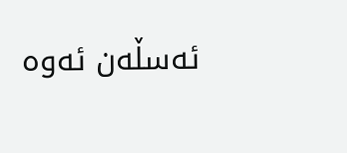ئەسڵەن ئەوە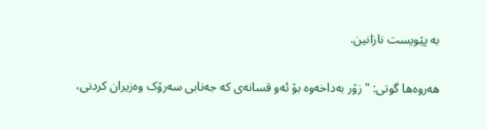بە پێویست نازانین.

هه‌روه‌ها گوتى: "زۆر بەداخەوە بۆ ئەو قسانەی کە جەنابی سەرۆک وەزیران کردنی،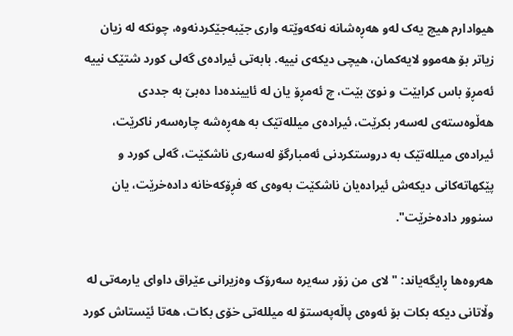هیوادارم هیچ یەک لەو هه‌ڕه‌شانە نەکەوێتە واری جێبەجێکردنەوە، چونکە لە زیان زیاتر بۆ هەموو لایەکمان، هیچی دیكه‌ى نییە. بابه‌تی ئیرادەی گەلی کورد شتێک نییە ئەمڕۆ باس كرابێت و نوێ بێت، چ ئەمڕۆ یان لە ئاییندەدا دەبێ بە جددی هەڵوەستەی لەسەر بکرێت، ئیرادەی میللەتێک بە هەڕەشە چارەسەر ناکرێت، ئیرادەی میللەتێک بە دروستکردنی ئه‌مبارگۆ لەسەری ناشکێت، گەلی کورد و پێکهاتەکانی دیکەش ئیرادەیان ناشکێت بەوەی کە فڕۆکەخانە دادەخرێت، یان سنوور دادەخرێت".

هه‌روه‌ها ڕایگه‌یاند: "لای من زۆر سەیرە سەرۆک وەزیرانی عێراق داوای یارمەتی لە وڵاتانی دیکە بکات بۆ ئەوەى پاڵه‌په‌ستۆ لە میللەتی خۆی بکات، هەتا ئێستاش کورد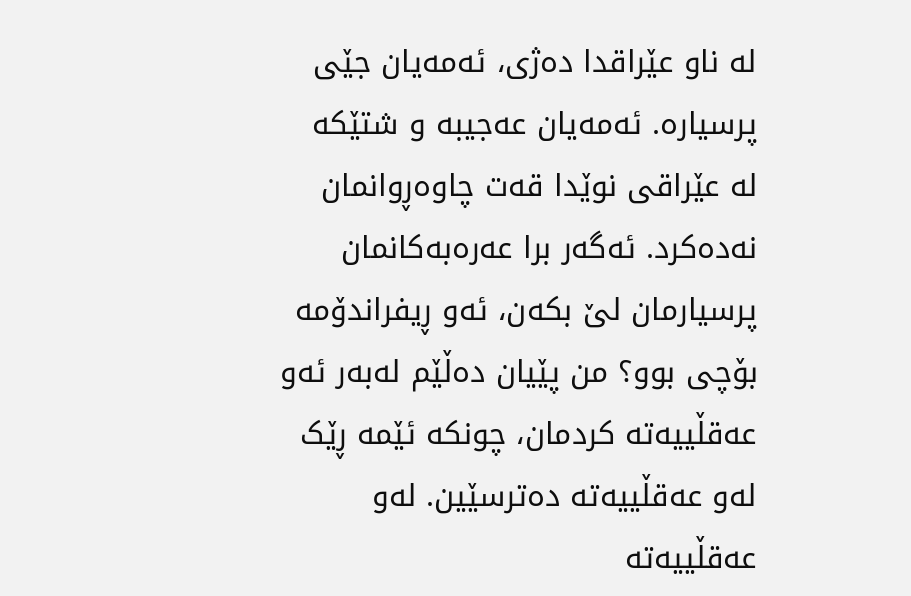لە ناو عێراقدا دەژی، ئەمەیان جێی پرسیارە. ئەمەیان عەجیبە و شتێکە لە عێراقی نوێدا قەت چاوەڕوانمان نەدەکرد. ئەگەر برا عەرەبەکانمان پرسیارمان لێ بکەن، ئەو ڕیفراندۆمە بۆچی بوو؟ من پێیان دەڵێم له‌به‌ر ئه‌و عەقڵییەتە کردمان، چونکە ئێمە ڕێک لەو عەقڵییەتە دەترسێین. لەو عەقڵییەتە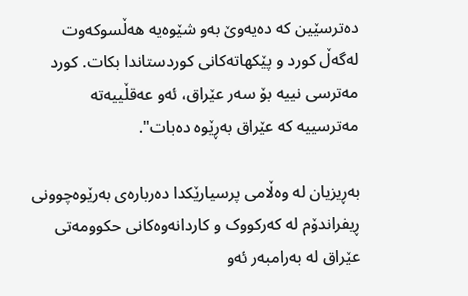دەترسێین کە دەیەوێ بەو شێوەیە هەڵسوکەوت لەگەڵ کورد و پێکهاتەکانی کوردستاندا بکات. کورد مەترسی نییە بۆ سەر عێراق، ئەو عەقڵییەتە مەترسییە کە عێراق بەڕێوە دەبات".

بەڕیزیان لە وەڵامی پرسیارێکدا دەربارەی بەرێوەچوونی ڕیفراندۆم لە کەرکووک و کاردانەوەکانی حکوومەتی عێراق لە بەرامبەر ئەو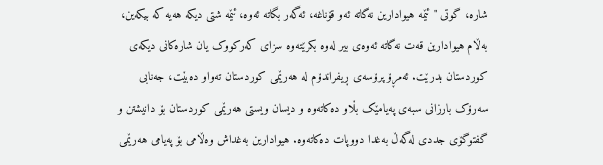شارە، گوتی "ئێمە هیوادارین نەگاتە ئەو قۆناغە، ئەگەر بگاتە ئەوە، ئێمە شتی دیکە هەیە کە بیکەین، بەڵام هیوادارین قەت نەگاتە ئەوەی بیر لەوە بکرێتەوە سزای کەرکووک یان شارەکانی دیکەی کوردستان بدرێت. ئەمڕۆ پرۆسەی ڕیفراندۆم لە هەرێمی کوردستان تەواو دەبێت، جەنابی سەرۆک بارزانی سبەی پەیامێک بڵاو دەکاتەوە و دیسان ویستی هەرێمی کوردستان بۆ دانیشتن و گفتوگۆی جددی لەگەڵ بەغدا دووپات ده‌كاته‌وه‌. هیوادارین بەغداش وه‌ڵامی بۆ پەیامی هەرێمی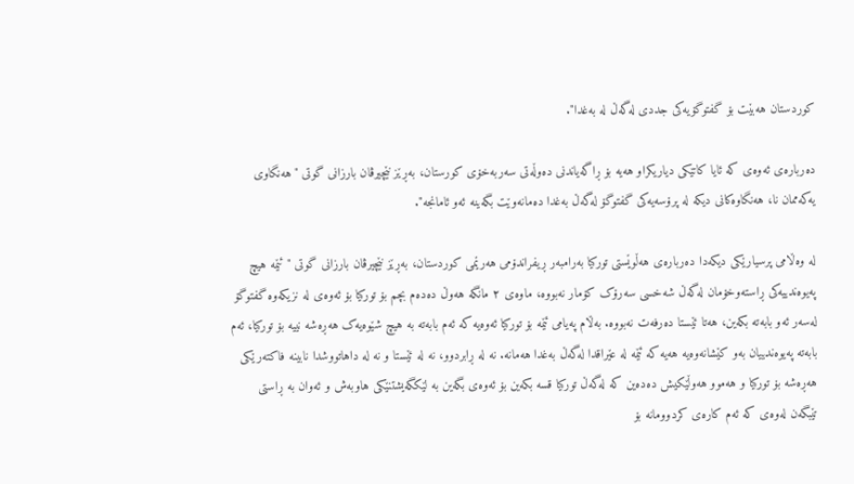کوردستان هەبێت بۆ گفتوگۆیەکی جددی لەگەڵ لە بەغدا".

دەربارەی ئەوەی کە ئایا کاتێکی دیاریکراو هەیە بۆ ڕاگەیاندنی دەوڵەتی سەربەخۆی کورستان، بەڕێز نێچیرڤان بارزانی گوتی "هەنگاوی یەکەممان نا، هەنگاوەکانی دیکە لە پرۆسەیەکی گفتوگۆ لەگەڵ بەغدا دەمانەوێت بگەینە ئه‌و ئامانجه‌".

لە وەڵامی پرسیارێکى دیكه‌دا دەربارەی هەڵوێستی تورکیا به‌رامبه‌ر ڕیفراندۆمی هەرێمی کوردستان، بەڕێز نێچیرڤان بارزانی گوتی "ئێمە هیچ پەیوەندییەکی ڕاسته‌وخۆمان لەگەڵ شەخسی سەرۆک کۆمار نەبووە، ماوەی ٢ مانگە هەوڵ دەدەم بچم بۆ تورکیا بۆ ئەوەی لە نزیکەوە گفتوگۆ لەسەر ئەو بابەتە بکەین، هەتا ئێستا دەرفەت نەبووە. بەڵام پەیامی ئێمە بۆ تورکیا ئەوەیە کە ئەم بابەتە بە هیچ شێوەیەک هەڕەشە نییە بۆ تورکیا، ئەم بابەتە پەیوەندییان بەو کێشانەوەیە هەیە کە ئێمە لە عێراقدا لەگەڵ بەغدا هەمانە. نە لە ڕابردوو، نە لە ئێستا و نە لە داهاتووشدا نابینە فاکتەرێکی هەڕەشە بۆ تورکیا و هەموو هەوڵێکیش دەدەین کە لەگەڵ تورکیا قسە بکەین بۆ ئەوەی بگەین بە لێكگه‌یشتنێكی هاوبەش و ئەوان بە ڕاستی تێبگەن لەوەی کە ئەم کارەی کردوومانە بۆ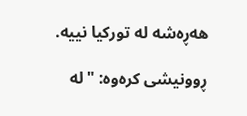هه‌ڕه‌شه‌ لە تورکیا نییە.

ڕوونیشى كره‌وه‌: "لە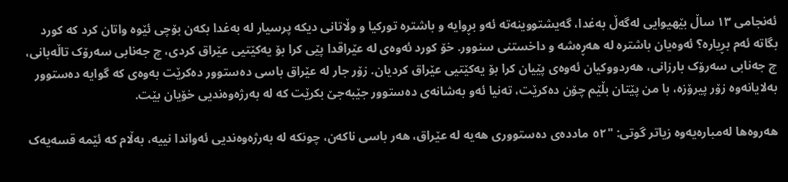ئەنجامی ١٣ ساڵ بێهیوایی لەگەڵ بەغدا، گەیشتووینەتە ئەو بڕوایه‌ و باشترە تورکیا و وڵاتانی دیکە پرسیار لە بەغدا بکەن بۆچى ئێوە واتان کرد کە کورد بگاتە ئەم بڕیارە؟ ئەوەیان باشترە لە هەڕەشە و داخستنی سنوور. خۆ کورد ئەوەی لە عێراقدا پێی کرا بۆ یەکێتیی عێراق کردی، چ جەنابی سەرۆک تاڵەبانی، چ جه‌نابی سەرۆک بارزانی، هەردووکیان ئەوەی پێیان کرا بۆ یەکێتیی عێراق کردیان. زۆر جار لە عێراق باسی دەستوور دەکرێت بەوەی کە گوایە دەستوور بەلایانەوە زۆر پیرۆزە، با من پێتان بڵێم چۆن دەکرێت، تەنیا ئەو بەشانەی دەستوور جێبەجێ بکرێت کە لە بەرژەوەندیی خۆیان بێت.

هه‌روه‌ها له‌مباره‌یه‌وه‌ زیاتر گوتى: "٥٢ ماددەی دەستووری هەیە لە عێراق، هه‌ر باسی ناكه‌ن، چونکە لە بەرژەوەندیی ئەواندا نییە، بەڵام کە ئێمە قسەیەک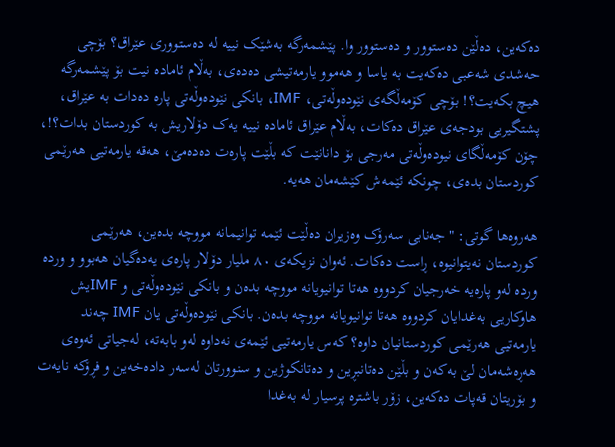دەکەین، دەڵێن دەستوور و دەستوور وا. پێشمەرگە بەشێک نییە لە دەستووری عێراق؟ بۆچى حەشدی شەعبی دەکەیت بە یاسا و هەموو یارمەتیشی دەدەی، به‌ڵام ئامادە نیت بۆ پێشمەرگە هیچ بکەیت؟! بۆچى کۆمەڵگەی نێودەوڵەتی، IMF، بانکی نێودەوڵەتی پارە دەدات بە عێراق، پشتگیریى بودجەی عێراق دەکات، بەڵام عێراق ئامادە نییە یەک دۆلاریش بە کوردستان بدات؟!، چۆن کۆمەڵگای نیودەوڵەتی مەرجی بۆ دانانێت کە بڵێت پارەت دەدەمێ، هەقە یارمەتیی هەرێمی کوردستان بدەی، چونکە ئێمەش کێشەمان هەیە.

هه‌روه‌ها گوتى: "جەنابی سەرۆک وەزیران دەڵێت ئێمە توانیمانە مووچە بدەین، هەرێمی کوردستان نەیتوانیوە، ڕاست دەکات. ئەوان نزیکەی ٨٠ ملیار دۆلار پارەی یەدەگیان هەبوو و وردە وردە لەو پارەیە خه‌رجیان کردووە هەتا توانیویانە مووچە بدەن و بانکی نێودەوڵەتی و IMFیش هاوکاریی بەغدایان کردووە هەتا توانیویانە مووچە بدەن. بانکی نێودەوڵەتی یان IMF چەند یارمەتیی هەرێمی کوردستانیان داوە؟ کەس یارمەتیی ئێمەی نەداوە لەو بابەتە، لەجیاتی ئەوەی هه‌ڕه‌شه‌مان لێ به‌كه‌ن و بڵێن دەتانبڕین و دەتانکوژین و سنوورتان لەسەر دادەخەین و فڕۆکە نایەت و بۆریتان قەپات دەکەین، زۆر باشترە پرسیار لە بەغدا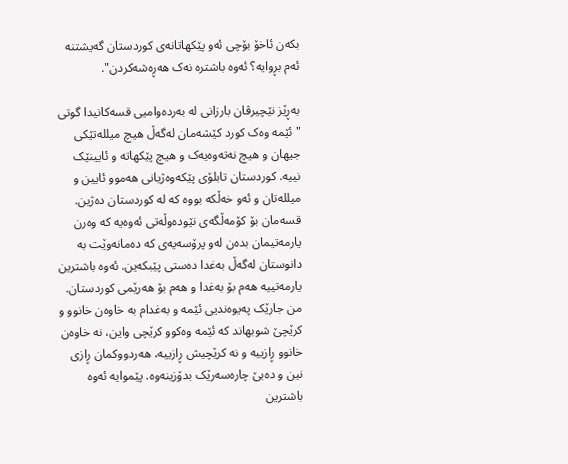بکەن ئاخۆ بۆچى ئەو پێکهاتانەی کوردستان گەیشتنە ئەم بڕوایه‌؟ ئەوە باشترە نەک هەڕەشەکردن".

به‌ڕێز نێچیرڤان بارزانی له‌ به‌رده‌وامیی قسه‌كانیدا گوتی "ئێمە وەک کورد کێشەمان لەگەڵ هیچ میللەتێکی جیهان و هیچ نەتەوەیەک و هیچ پێکهاتە و ئایینێک نییە. کوردستان تابلۆی پێکەوەژیانی هەموو ئایین و میللەتان و ئەو خەڵکە بووە کە لە کوردستان دەژین. قسەمان بۆ کۆمەڵگەی نێودەوڵەتی ئەوەیە کە وەرن یارمەتیمان بدەن لەو پرۆسەیەی کە دەمانەوێت بە دانوستان لەگەڵ بەغدا دەستی پێبکەین. ئەوە باشترین یارمەتییە هەم بۆ بەغدا و هەم بۆ هەرێمی کوردستان. من جارێک په‌یوه‌ندیی ئێمە و بەغدام بە خاوەن خانوو و کرێچێ شوبهاند کە ئێمە وەکوو کرێچی واین، نە خاوەن خانوو ڕازییە و نە کرێچیش ڕازییە، هەردووکمان ڕازی نین و دەبێ چارەسەرێک بدۆزینەوە. پێموایە ئەوە باشترین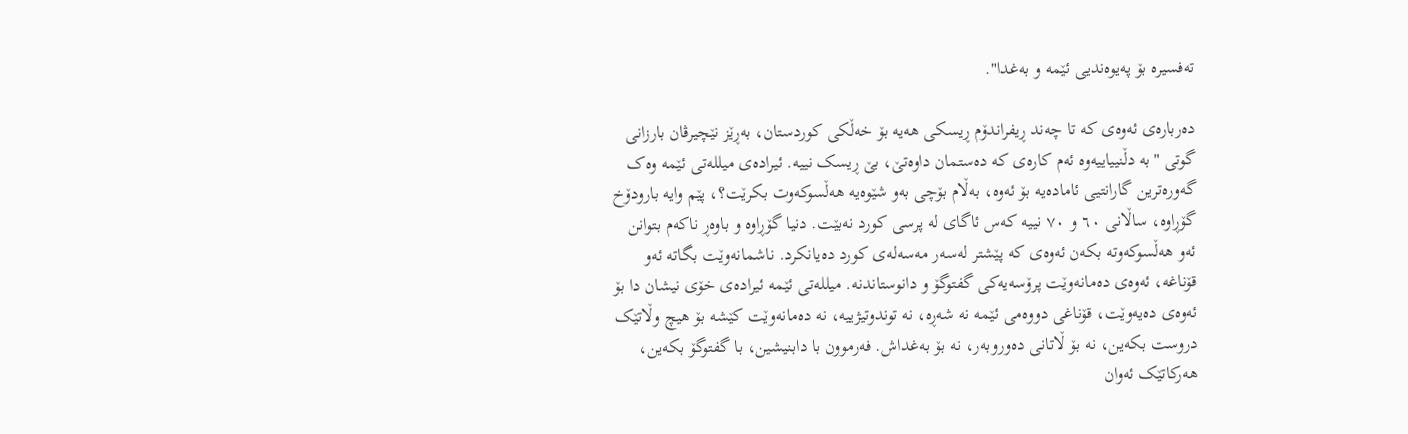تەفسیرە بۆ پەیوەندیی ئێمە و بەغدا".

دەربارەی ئەوەی کە تا چەند ڕیفراندۆم ڕیسکی هەیە بۆ خەڵکی کوردستان، بەڕێز نێچیرڤان بارزانی گوتی "بە دڵنییاییەوە ئەم کارەی کە دەستمان داوه‌تێ، بێ ڕیسک نییە. ئیرادەی میللەتی ئێمە وەک گەورەترین گارانتیی ئامادەیە بۆ ئەوە، بەڵام بۆچى بەو شێوەیە هەڵسوکەوت بکرێت؟، پێم وایە بارودۆخ گۆڕاوە، ساڵانی ٦٠ و ٧٠ نییە کەس ئاگای لە پرسی کورد نەبێت. دنیا گۆڕاوە و باوەڕ ناکەم بتوانن ئەو هەڵسوکەوتە بکەن ئەوەی کە پێشتر لەسەر مەسەلەی کورد دەیانکرد. ناشمانەوێت بگاتە ئەو قۆناغە، ئەوەی دەمانەوێت پرۆسەیەکی گفتوگۆ و دانوستاندنە. میللەتی ئێمە ئیرادەی خۆی نیشان دا بۆ ئەوه‌ى دەیەوێت، قۆناغی دووەمی ئێمە نە شەڕە، نە توندوتیژییە، نە دەمانەوێت کێشە بۆ هیچ وڵاتێک دروست بکەین، نە بۆ ڵاتانی دەوروبەر، نە بۆ بەغداش. فەرموون با دابنیشین، با گفتوگۆ بکەین، هەرکاتێک ئەوان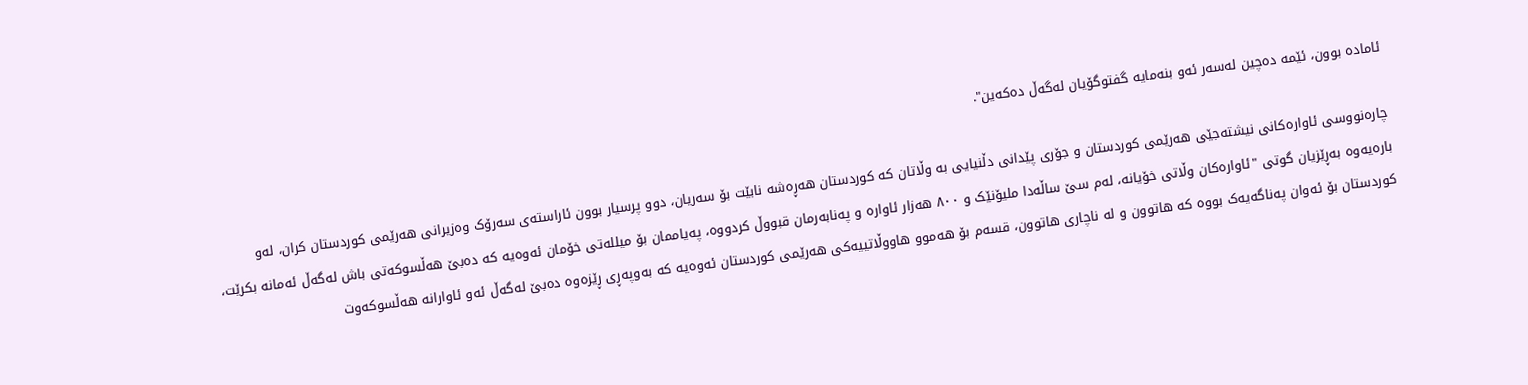ئامادە بوون، ئێمە دەچین لەسەر ئەو بنەمایە گفتوگۆیان لەگەڵ دەکەین".

چارەنووسی ئاوارەکانی نیشتەجێی هەرێمی کوردستان و جۆری پێدانی دڵنیایی بە وڵاتان کە کوردستان هەڕەشە نابێت بۆ سەریان، دوو پرسیار بوون ئاراستەی سەرۆک وەزیرانی هەرێمی کوردستان کران، لەو بارەیەوە بەڕێزیان گوتی "ئاوارەکان وڵاتی خۆیانە، لەم سێ ساڵەدا ملیۆنێک و ٨٠٠ هەزار ئاوارە و په‌نابه‌رمان قبووڵ کردووە، پەیاممان بۆ میللەتی خۆمان ئەوەیە کە دەبێ هەڵسوکەتی باش لەگەڵ ئەمانە بکرێت، کوردستان بۆ ئه‌وان پەناگەیەک بووه‌ کە هاتوون و لە ناچاری هاتوون، قسەم بۆ هەموو هاووڵاتییەکی هەرێمی کوردستان ئەوەیە کە بەوپەڕی ڕێزەوە دەبێ لەگەڵ ئەو ئاوارانە هەڵسوکەوت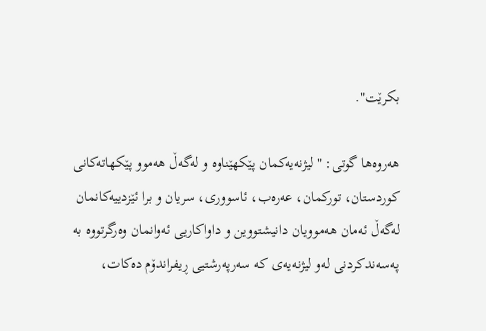بکرێت".

هه‌روه‌ها گوتى: "لیژنەیەکمان پێکهێناوە و لەگەڵ هەموو پێکهاتەکانی کوردستان، تورکمان، عەرەب، ئاسووری، سریان و برا ئێزدییەکانمان لەگەڵ ئەمان هەموویان دانیشتووین و داواکاریی ئەوانمان وەرگرتووە بە پەسەندکردنی لەو لیژنەیەی کە سەرپەرشتیی ڕیفراندۆم دەکات،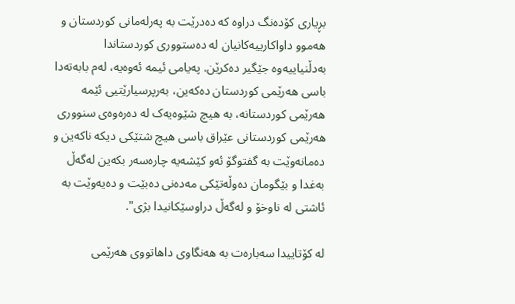بڕیاری کۆدەنگ دراوە کە دەدرێت بە پەرلەمانی کوردستان و هەموو داواکارییەکانیان لە دەستووری کوردستاندا بەدڵنیاییه‌وه‌ جێگیر دەکرێن. پەیامی ئیمە ئەوەیە، لەم بابەتەدا باسی هەرێمی کوردستان دەکەین، به‌رپرسیارێتیی ئێمە هەرێمی کوردستانە، بە هیچ شێوەیەک له‌ دەرەوەی سنووری هەرێمی کوردستانی عێراق باسی هیچ شتێکی دیکە ناکەین و دەمانەوێت بە گفتوگۆ ئەو کێشەیە چارەسەر بکەین لەگەڵ بەغدا و بێگومان دەوڵەتێکی مەدەنی دەبێت و دەیەوێت بە ئاشتی لە ناوخۆ و لەگەڵ دراوسێکانیدا بژی".

له‌ كۆتاییدا سەبارەت بە هەنگاوی داهاتووی هەرێمی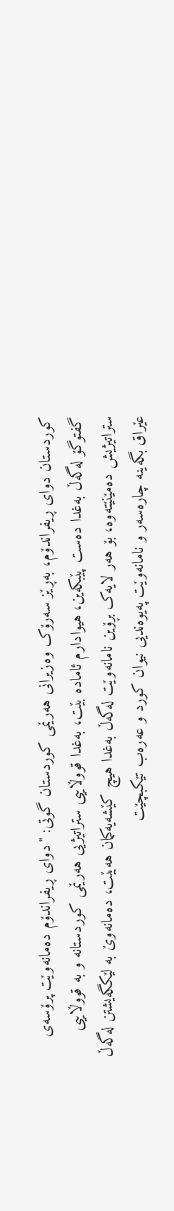کوردستان دوای ڕیفراندۆم، به‌ڕێز سەرۆک وەزیرانی هەرێمی کوردستان گوتی: "دوای ڕیفراندۆم دەمانەوێت پرۆسەی گفتوگۆ لەگەڵ بەغدا دەست پێبکەین، هیوادارم ئامادە بێت، بەغدا قووڵاییى ستراتیژیی هەرێمی کوردستانە و بە قووڵاییى ستراتیژیش دەمێنێتەوە، بۆ هەر لایەک بڕۆین نامانەوێت لەگەڵ بەغدا هیچ كێشه‌یه‌كمان هەبێت، دەمانەوێ بە لێكگه‌یشتن لەگەڵ عێراق بگەینە چارەسەر و نامانەوێت پەیوەندیی نیوان کورد و عەرەب تێکبچێت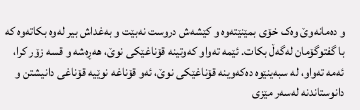و دەمانەوێ وەک خۆی بمێنێتەوە و کێشەش دروست نەبێت و بەغداش بیر لەوە بکاتەوە کە با گفتوگۆمان لەگەڵ بکات. ئێمە تەواو کەوتینە قۆناغێکی نوێ، هەڕەشە و قسە زۆر کرا، ئەمە تەواو، لە سبەینێوە دەکەوینە قۆناغێکی نوێ، ئەو قۆناغە نوێیە قۆناغی دانیشتن و دانوستاندنە لەسەر مێزی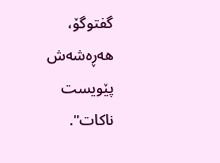گفتوگۆ، هەڕەشەش پێویست ناکات".